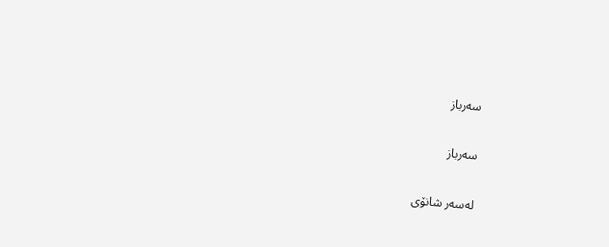سەرباز

سەرباز

لەسەر شانۆی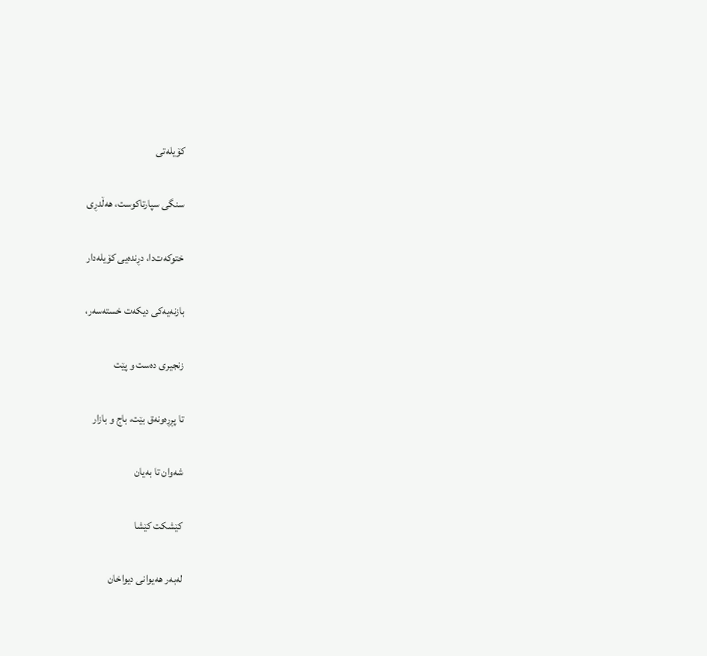كۆیلەتی

سنگی سپارتاكوست، ھەڵدڕی

ختوكەت‌دا، دڕندەیی كۆیلەدار

بازنەیەكی دیكەت خستەسەر،

زنجیری دەست و پێت

تا پڕڕەونەق بێت، باج‌ و بازار

شەوان تا بەیان

كێشكت كێشا

لەبەر ھەیوانی دیواخان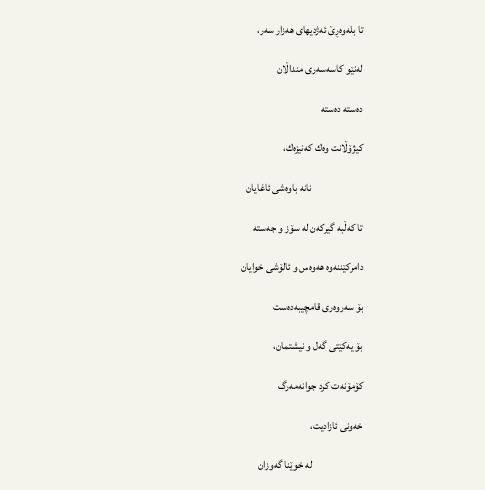تا بلەوەڕێ ئەژدیھای ھەزار سەر،

لەنێو كاسەسەری منداڵان

دەستە دەستە

كیژۆڵانت وەك كە‌نیزەك،

                        نانە باوەشی ئاغایان

تا كەڵبە گیركەن لە سۆز و جەستە

دامركێننەوە ھەوەس و ئالۆشی خوایان

بۆ سەروەری قامچیبەدەست

بۆ یەكێتی گەل و نیشتمان،

كۆمۆنەت كرد جوانەمەرگ

خەونی ئازادیت،

                        لە خوێنا گەوزان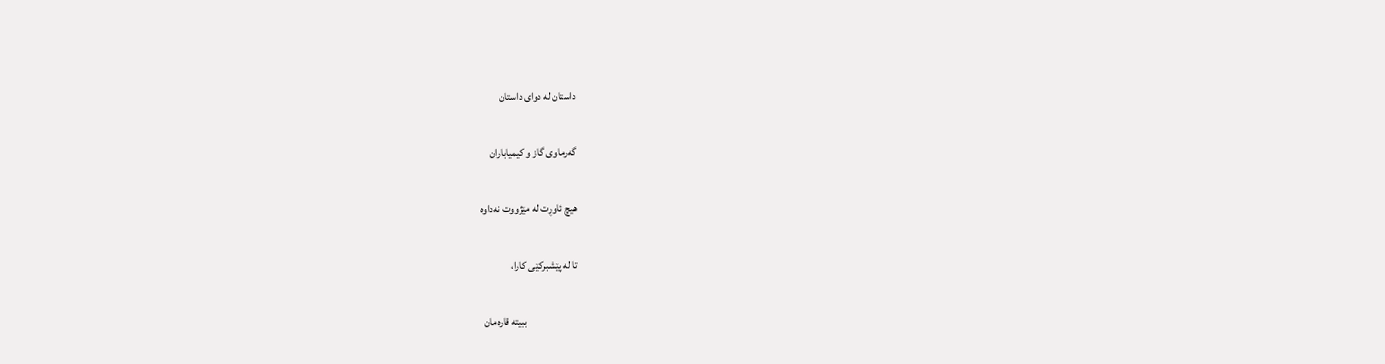داستان لە دوای داستان

گەرماوی گاز و كیمیاباران

هیچ ئاوڕت لە مێژووت نەداوە

تا لە پێشبركێی كارا،

                        ببیتە قارەمان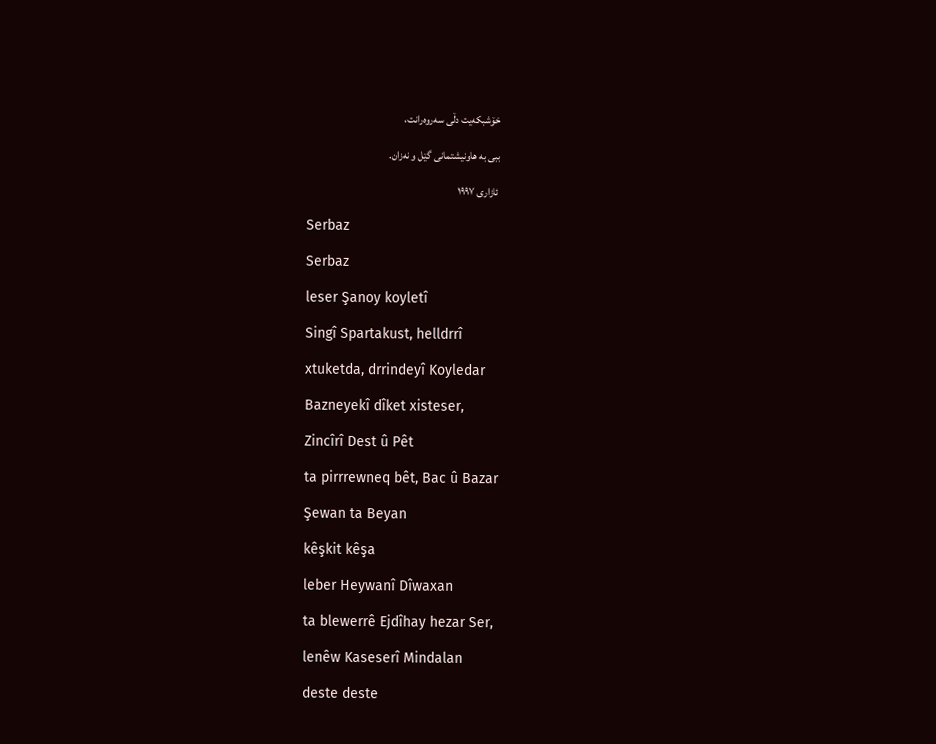خۆشبكەیت دڵی سەروەرانت،

ببی بە ھاونیشتمانی گێل و نەزان.

 ئازاری ١٩٩٧

Serbaz

Serbaz

leser Şanoy koyletî

Singî Spartakust, helldrrî

xtuketda, drrindeyî Koyledar

Bazneyekî dîket xisteser,

Zincîrî Dest û Pêt

ta pirrrewneq bêt, Bac û Bazar

Şewan ta Beyan

kêşkit kêşa

leber Heywanî Dîwaxan

ta blewerrê Ejdîhay hezar Ser,

lenêw Kaseserî Mindalan

deste deste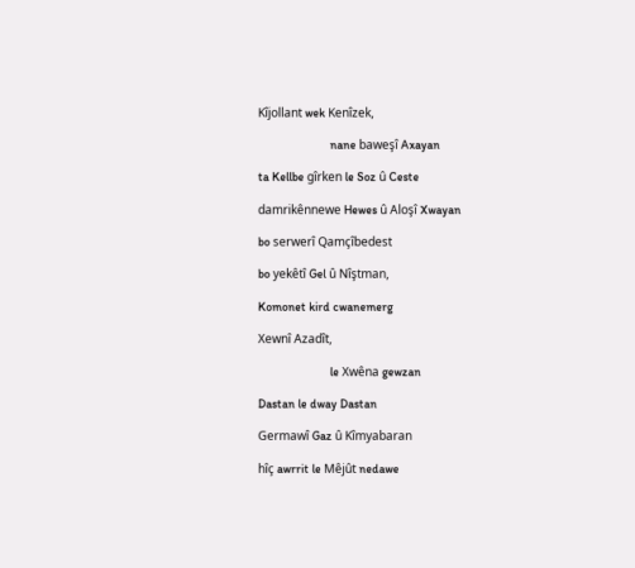Kîjollant wek Kenîzek,

                        nane baweşî Axayan

ta Kellbe gîrken le Soz û Ceste

damrikênnewe Hewes û Aloşî Xwayan

bo serwerî Qamçîbedest

bo yekêtî Gel û Nîştman,

Komonet kird cwanemerg

Xewnî Azadît,

                        le Xwêna gewzan

Dastan le dway Dastan

Germawî Gaz û Kîmyabaran

hîç awrrit le Mêjût nedawe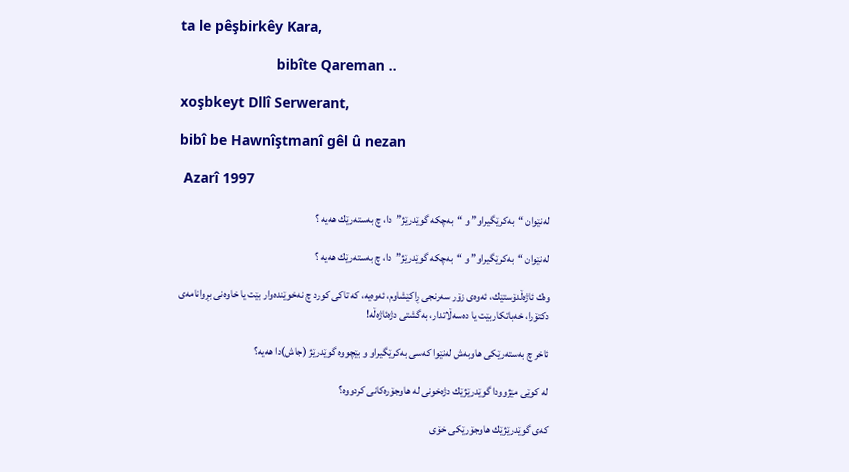ta le pêşbirkêy Kara,

                        bibîte Qareman ..

xoşbkeyt Dllî Serwerant,

bibî be Hawnîştmanî gêl û nezan

 Azarî 1997

لەنێوان “بەكرێگیراو” و “بەچكە گوێدرێژ”دا، چ بەستەرێك ھەیە ؟

لەنێوان “بەكرێگیراو” و “بەچكە گوێدرێژ”دا، چ بەستەرێك ھەیە ؟

وەك ئاژەڵدۆستێك، ئەوەی زۆر سەرنجی ڕاكێشاوم، ئەوەیە، كە تاكی كورد چ نەخوێندەوار بێت یا خاوەنی بڕوانامەی دكتۆرا، خەباتكاربێت یا دەسەڵاتدار، بەگشتی دژەئاژەڵە!

ئاخر چ بەستەرێكی ھاوبەش لەنێوا كەسی بەكرێگیراو و بێچووە گوێدرێژ (جاش)دا ھەیە؟

لە كوێی مێژوودا گوێدرێژێك دژەخونی لە ھاوجۆرەكانی كردووە؟

كەی گوێدرێژێك ھاوجۆرێكی خۆی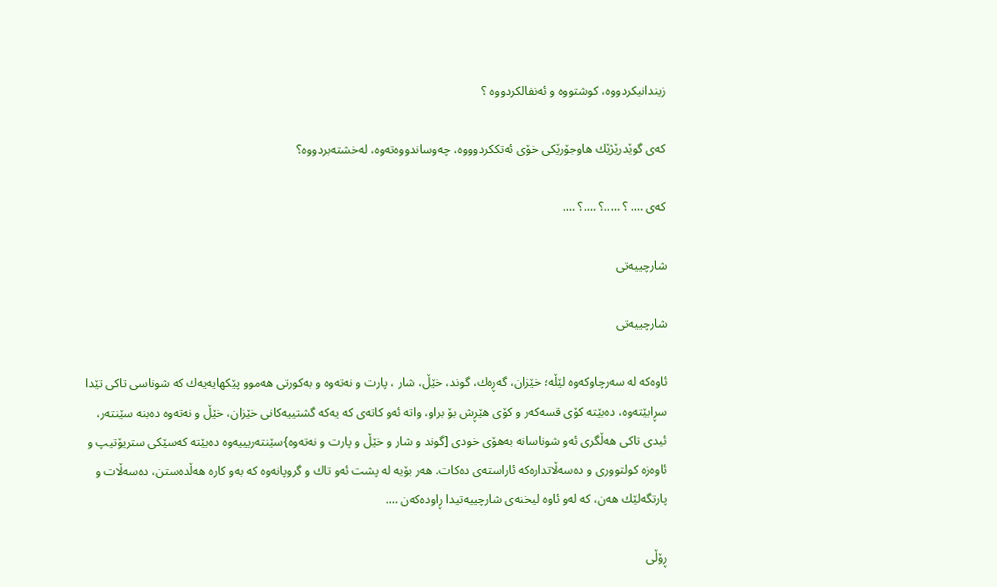زیندانیكردووە، كوشتووە و ئەنفالكردووە ؟

كەی گوێدرێژێك ھاوجۆرێكی خۆی ئەتككردوووە، چەوساندووەتەوە، لەخشتەبردووە؟

كەی …. ؟ …..؟ ….؟ ….

شارچییەتی

شارچییەتی

ئاوەكە لە سەرچاوكەوە لێڵە؛ خێزان، گەڕەك، گوند، خێڵ، شار ، پارت و نەتەوە و بەكورتی ھەموو پێكھایەیەك كە شوناسی تاكی تێدا سڕابێتەوە، دەبێتە كۆی قسەكەر و كۆی ھێڕش بۆ براو، واتە ئەو كاتەی كە یەكە گشتییەكانی خێزان، خێڵ و نەتەوە دەبنە سێنتەر، ئیدی تاكی ھەڵگری ئەو شوناسانە بەھۆی خودی [گوند و شار و خێڵ و پارت و نەتەوە}سێنتەریییەوە دەبێتە كەسێكی ستریۆتیپ و ئاوەزە كولتووری و دەسەڵاتدارەكە ئاراستەی دەكات. ھەر بۆیە لە پشت ئەو تاك و گروپانەوە كە بەو كارە ھەڵدەستن، دەسەڵات و پارتگەلێك ھەن، كە لەو ئاوە لیخنەی شارچییەتیدا ڕاودەكەن ….

ڕۆڵی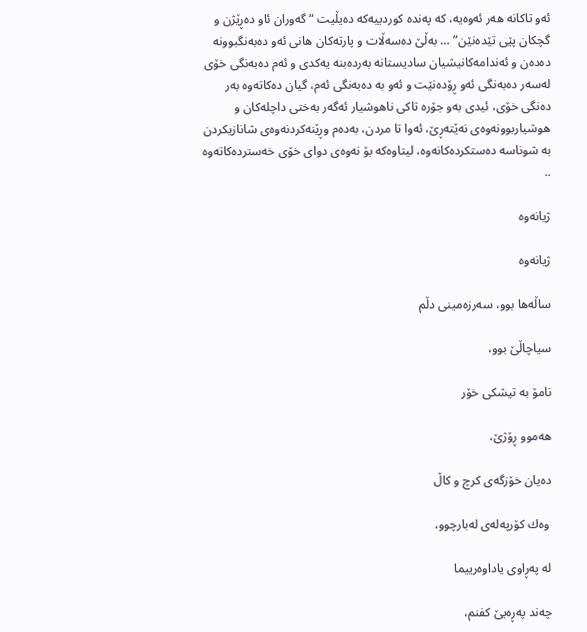ئەو تاكانە ھەر ئەوەیە، كە پەندە كوردییەكە دەیڵیت “گەوران ئاو دەڕێژن و گچكان پێی تێدەنێن” … بەڵێ دەسەڵات و پارتەكان ھانی ئەو دەبەنگبوونە دەدەن و ئەندامەكانیشیان سادیستانە بەردەبنە یەكدی و ئەم دەبەنگی خۆی لەسەر دەبەنگی ئەو ڕۆدەنێت و ئەو بە دەبەنگی ئەم، گیان دەكاتەوە بەر دەنگی خۆی، ئیدی بەو جۆرە تاكی ناھوشیار ئەگەر بەختی داچلەكان و ھوشیاربوونەوەی نەێتەڕێ، ئەوا تا مردن، بەدەم وڕێنەكردنەوەی شانازیكردن بە شوناسە دەستكردەكانەوە، لیتاوەكە بۆ نەوەی دوای خۆی خەستردەكاتەوە ..

ژیانه‌وه‌

ژیانه‌وه‌

ساڵه‌ها بوو، سه‌رزه‌مینی دڵم

سیاچاڵێ بوو،

نامۆ به ‌تیشكی خۆر

هه‌موو ڕۆژێ،

ده‌یان خۆزگه‌ی كرچ و كاڵ

 وەك كۆرپه‌له‌ی له‌بارچوو،

له‌ په‌ڕاوی یاداوه‌رییما

چه‌ند په‌ڕه‌یێ كفنم،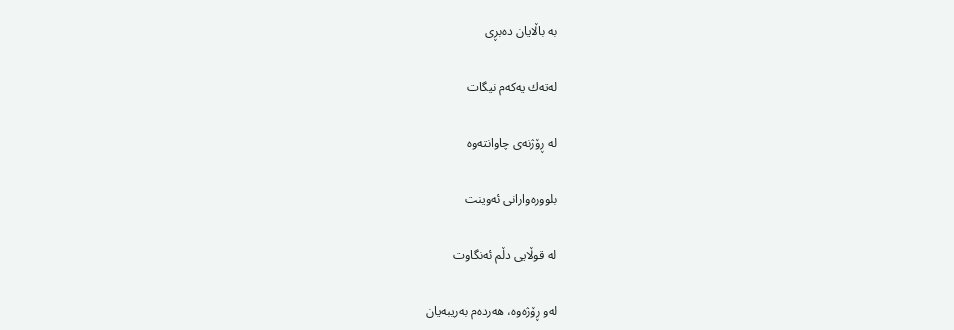به ‌باڵایان ده‌بڕی

له‌ته‌ك یه‌كه‌م نیگات

له‌ ڕۆژنه‌ی چاوانته‌وه‌

بلووره‌وارانی ئه‌وینت

له‌ قوڵایی دڵم ئه‌نگاوت

له‌و ڕۆژه‌وه‌، ھەردەم به‌ریبه‌یان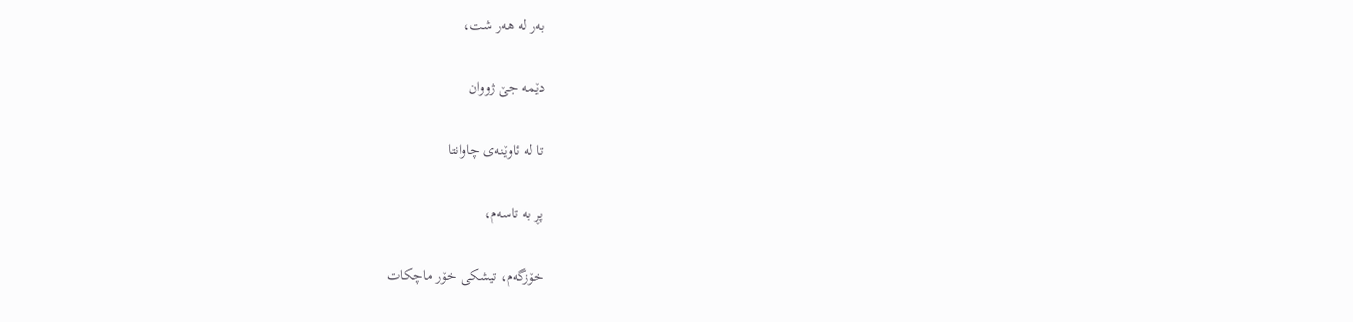به‌ر له‌ هه‌ر‌ شت،

دێمه‌ جێ ژووان

تا له‌ ئاوێنه‌ی چاوانتا

پڕ به‌ تاسه‌م،

خۆزگه‌م، تیشكی خۆر ماچكات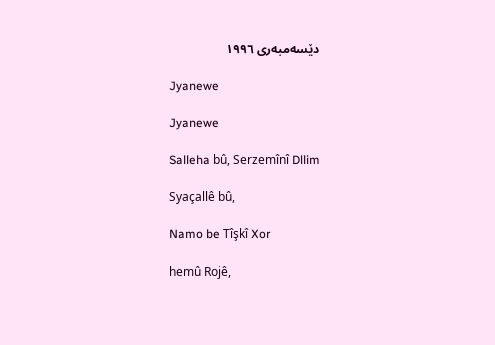دێسه‌مبه‌ری ١٩٩٦

Jyanewe

Jyanewe

Salleha bû, Serzemînî Dllim

Syaçallê bû,

Namo be Tîşkî Xor

hemû Rojê,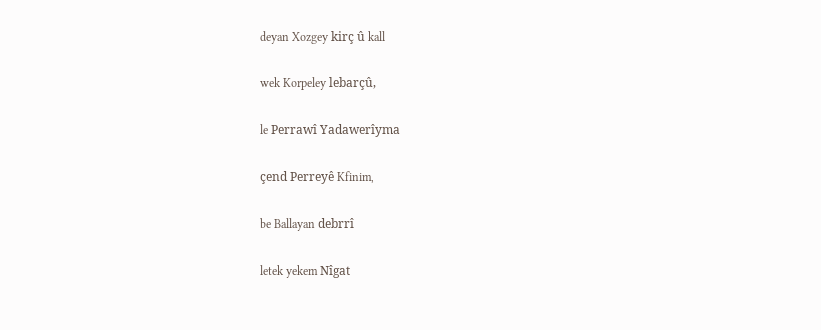deyan Xozgey kirç û kall

wek Korpeley lebarçû,

le Perrawî Yadawerîyma

çend Perreyê Kfinim,

be Ballayan debrrî

letek yekem Nîgat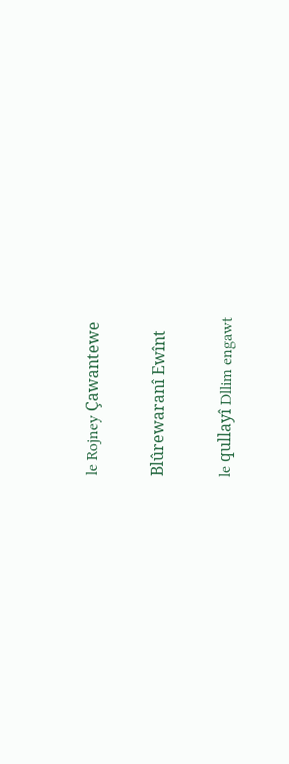le Rojney Çawantewe

Blûrewaranî Ewînt

le qullayî Dllim engawt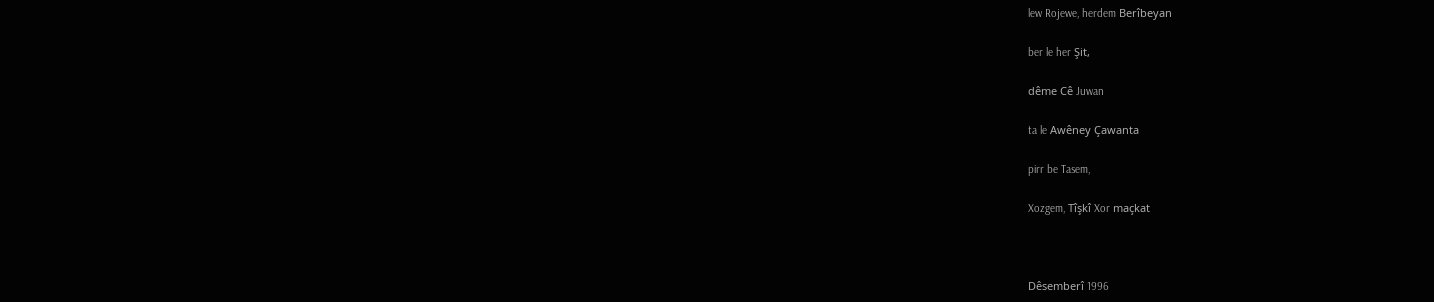lew Rojewe, herdem Berîbeyan

ber le her Şit,

dême Cê Juwan

ta le Awêney Çawanta

pirr be Tasem,

Xozgem, Tîşkî Xor maçkat



Dêsemberî 1996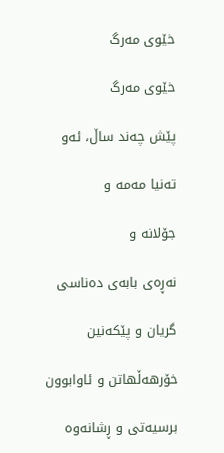خێوی مه‌رگ

خێوی مه‌رگ

پێش چه‌ند ساڵ، ئەو

ته‌نیا مه‌مه‌ و

جۆلانه‌ و

نه‌ڕه‌ی بابه‌ی دەناسی

گریان و پێكه‌نین

خۆرهه‌ڵهاتن و ئاوابوون

برسیه‌تی و ڕشانه‌وه‌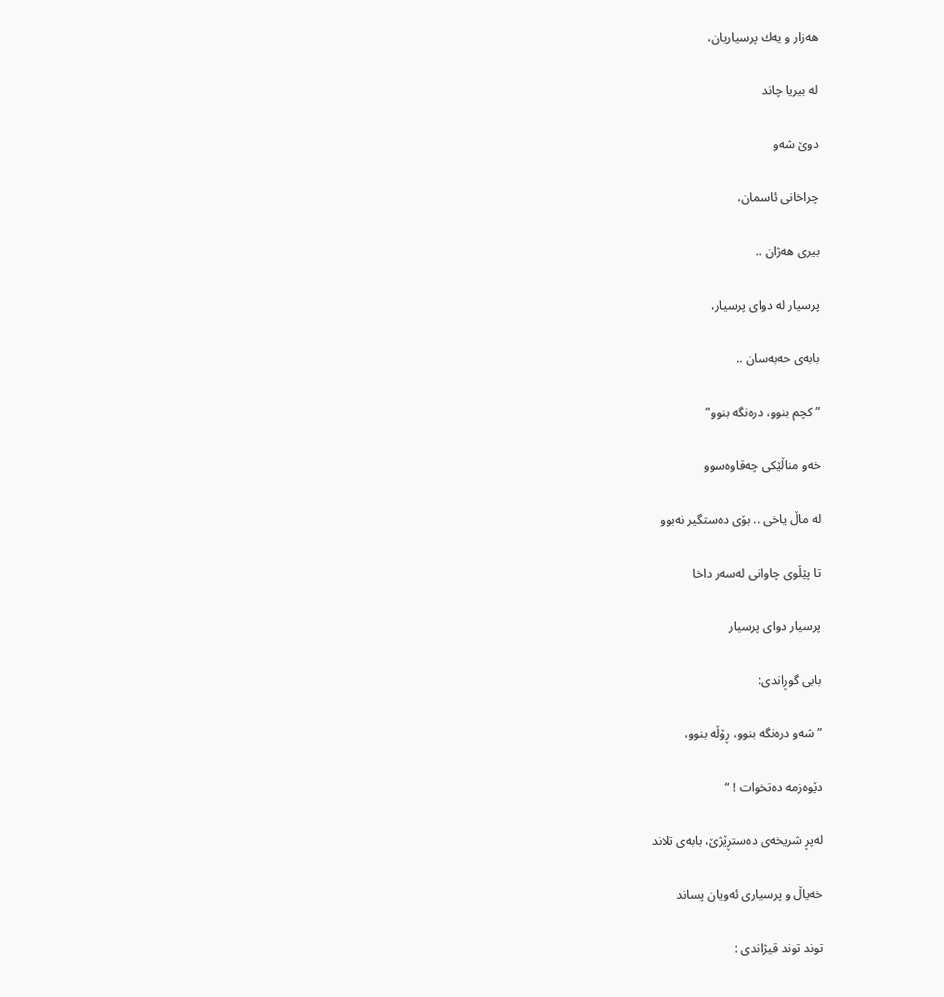هه‌زار و یه‌ك پرسیاریان،

له‌ بیریا چاند

دوێ شه‌و

چراخانی ئاسمان،

بیری هه‌ژان ..

پرسیار لە دوای پرسیار،

بابه‌ی حه‌به‌سان ..

” كچم بنوو، دره‌نگه‌ بنوو”

خه‌و مناڵێكی چه‌قاوه‌سوو

له‌ ماڵ یاخی .. بۆی دەستگیر نەبوو

تا پێڵوی چاوانی له‌سه‌ر داخا

پرسیار دوای پرسیار

بابی‌ گو‌ڕاندی:

” شه‌و دره‌نگه ‌بنوو، ڕۆڵه‌ بنوو،

دێوه‌زمه‌ ده‌تخوات ! “

لەپڕ شریخه‌ی ده‌ستڕێژێ، بابه‌ی تلاند

خەیاڵ و پرسیاری ئەویان پساند

توند توند قیژاندی :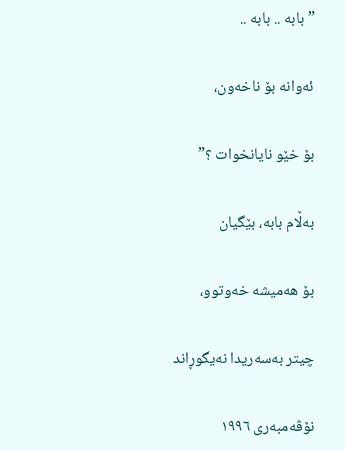” بابه‌ .. بابه ‌..

ئه‌وانه‌ بۆ ناخه‌ون،

بۆ خێو نایانخوات ؟”

به‌ڵام بابە، بێگیان

بۆ ھەمیشە خەوتوو،

چیتر بەسەریدا نەیگوڕاند

نۆڤه‌مبه‌ری ١٩٩٦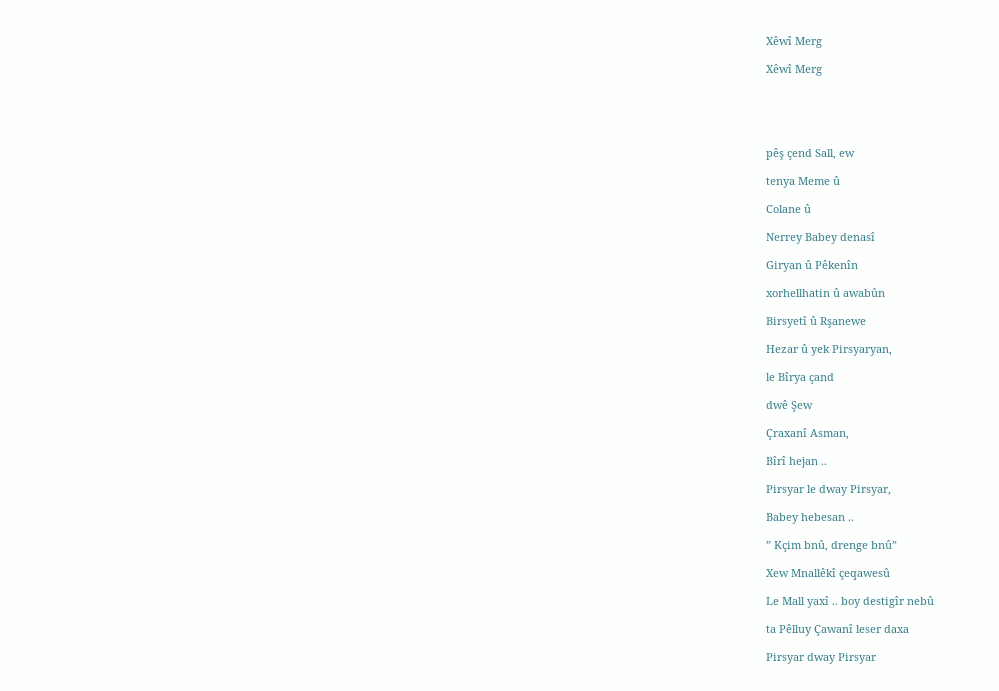Xêwî Merg

Xêwî Merg





pêş çend Sall, ew

tenya Meme û

Colane û

Nerrey Babey denasî

Giryan û Pêkenîn

xorhellhatin û awabûn

Birsyetî û Rşanewe

Hezar û yek Pirsyaryan,

le Bîrya çand

dwê Şew

Çraxanî Asman,

Bîrî hejan ..

Pirsyar le dway Pirsyar,

Babey hebesan ..

” Kçim bnû, drenge bnû”

Xew Mnallêkî çeqawesû

Le Mall yaxî .. boy destigîr nebû

ta Pêlluy Çawanî leser daxa

Pirsyar dway Pirsyar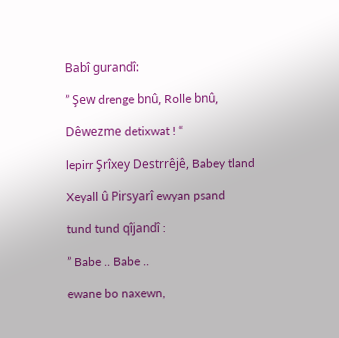Babî gurandî:

” Şew drenge bnû, Rolle bnû,

Dêwezme detixwat ! “

lepirr Şrîxey Destrrêjê, Babey tland

Xeyall û Pirsyarî ewyan psand

tund tund qîjandî :

” Babe .. Babe ..

ewane bo naxewn,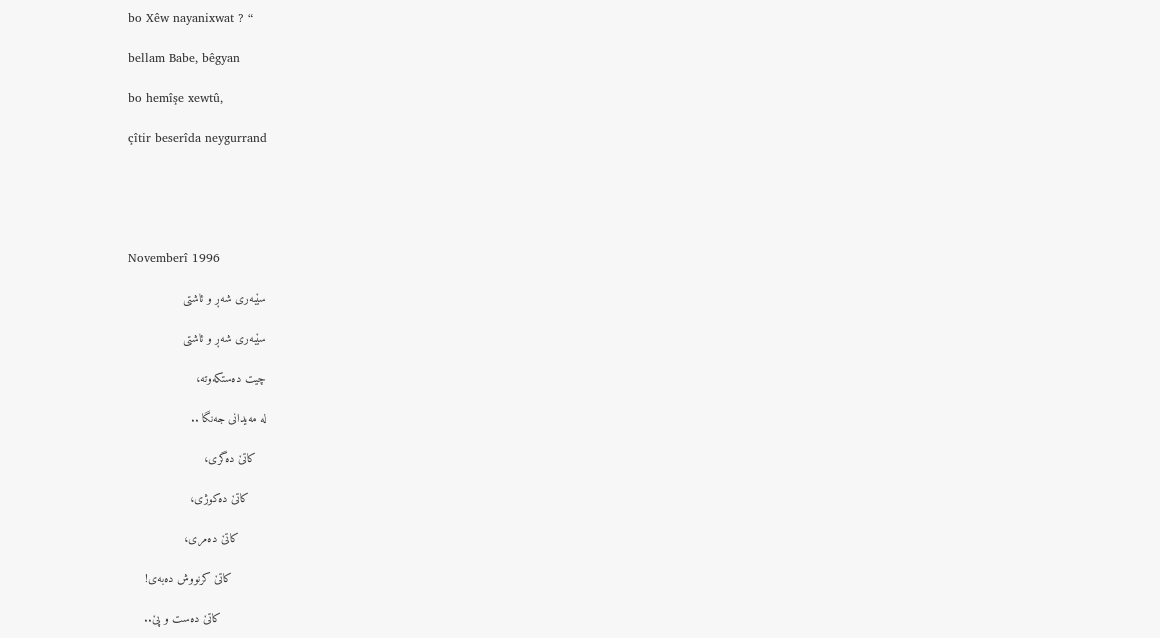bo Xêw nayanixwat ? “

bellam Babe, bêgyan

bo hemîşe xewtû,

çîtir beserîda neygurrand





Novemberî 1996

سێبەری شەڕ و ئاشتی

سێبەری شەڕ و ئاشتی

چیت دەستكەوتە،

لە مەیدانی جەنگا ..

   كاتێ دەگری،

     كاتێ دەكوژی،

        كاتێ دەمری،

          كاتێ كرنووش دەبەی!

             كاتێ دەست‌ و پێ..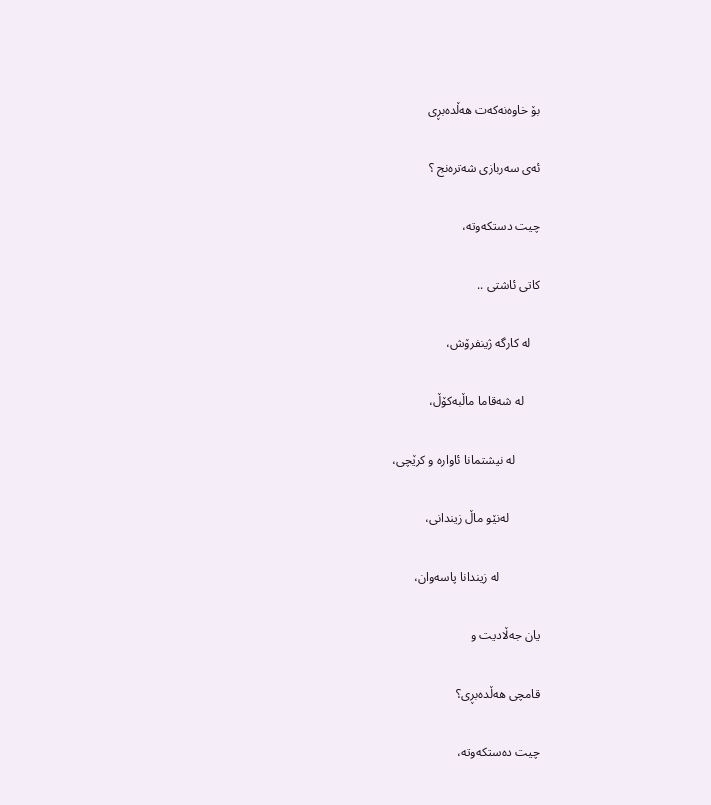بۆ خاوەنەكەت ھەڵدەبڕی

ئەی سەربازی شەترەنج ؟

چیت دستكەوتە،

كاتی ئاشتی ..

   لە كارگە ژینفرۆش،

     لە شەقاما ماڵبەكۆڵ،

        لە نیشتمانا ئاوارە و كرێچی،

          لەنێو ماڵ زیندانی،

             لە زیندانا پاسەوان،

یان جەڵادیت و

قامچی ھەڵدەبڕی؟

چیت دەستكەوتە،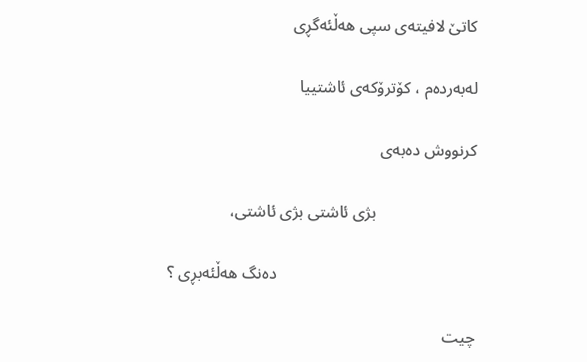كاتێ لافیتەی سپی ھەڵئەگڕی

لەبەردەم ، كۆترۆكەی ئاشتییا

كرنووش دەبەی

                        بژی ئاشتی بژی ئاشتی،

                                                دەنگ ھەڵئەبڕی ؟

چیت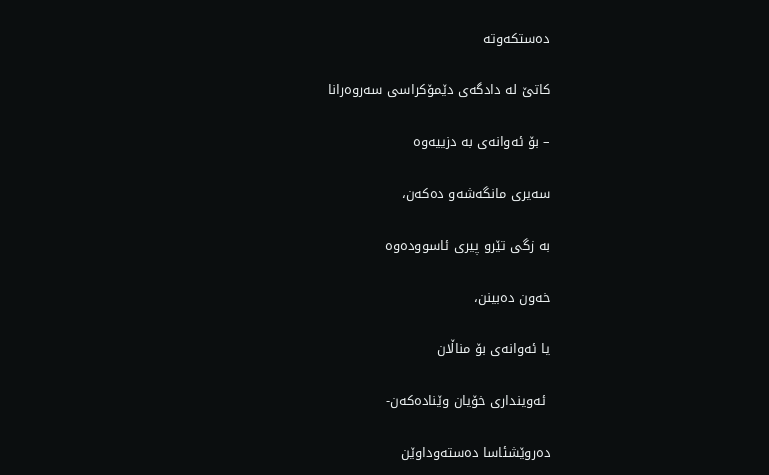دەستكەوتە

كاتێ لە دادگەی دێمۆكراسی سەروەرانا

– بۆ ئەوانەی بە ‌دزییەوە

سەیری مانگەشەو دەكەن،

بە زگی تێر‌و پیری ئاسوودەوە

خەون دەبینن،

یا ئەوانەی بۆ مناڵان

 ئەوینداری خۆیان وێنادەكەن-

دەروێشئاسا دەستەوداوێن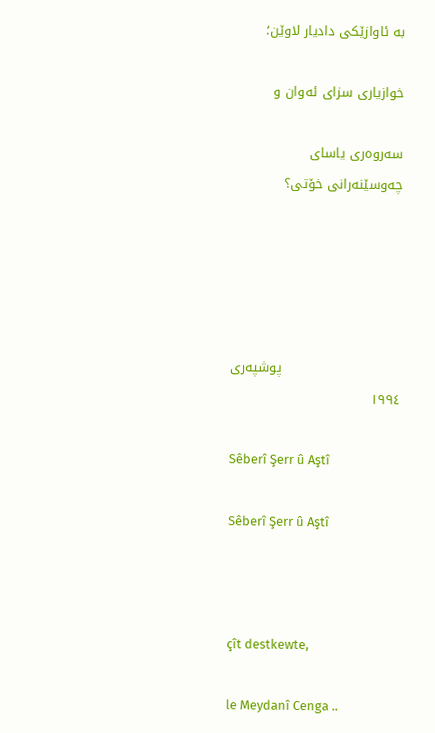بە ئاوازێكی دادیار لاوێن؛

خوازیاری سزای ئەوان و

سەروەری یاسای چەوسێنەرانی خۆتی؟





                           پوشپەری ١٩٩٤

Sêberî Şerr û Aştî

Sêberî Şerr û Aştî



çît destkewte,

le Meydanî Cenga ..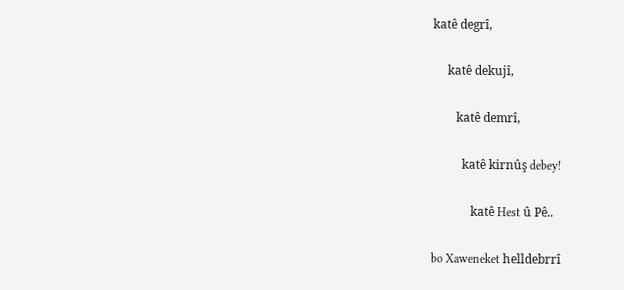katê degrî,

     katê dekujî,

        katê demrî,

          katê kirnûş debey!

             katê Hest û Pê..

bo Xaweneket helldebrrî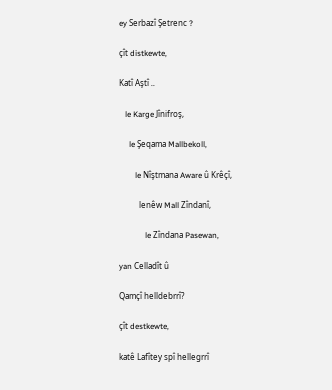ey Serbazî Şetrenc ?

çît distkewte,

Katî Aştî ..

   le Karge Jînifroş,

     le Şeqama Mallbekoll,

        le Nîştmana Aware û Krêçî,

          lenêw Mall Zîndanî,

             le Zîndana Pasewan,

yan Celladît û

Qamçî helldebrrî?

çît destkewte,

katê Lafîtey spî hellegrrî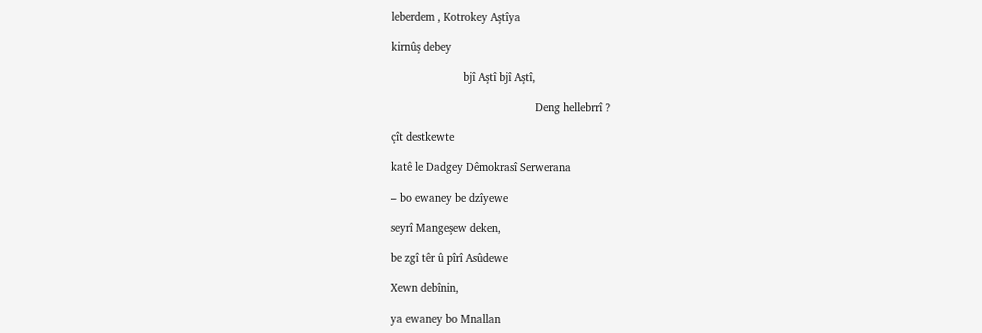leberdem , Kotrokey Aştîya

kirnûş debey

                        bjî Aştî bjî Aştî,

                                                Deng hellebrrî ?

çît destkewte

katê le Dadgey Dêmokrasî Serwerana

– bo ewaney be dzîyewe

seyrî Mangeşew deken,

be zgî têr û pîrî Asûdewe

Xewn debînin,

ya ewaney bo Mnallan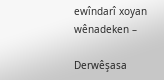ewîndarî xoyan wênadeken –

Derwêşasa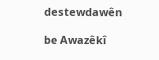destewdawên

be Awazêkî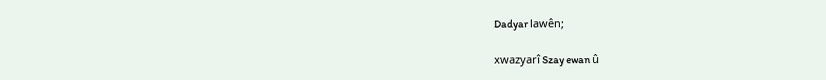Dadyar lawên;

xwazyarî Szay ewan û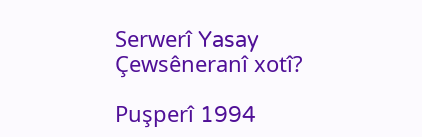Serwerî Yasay Çewsêneranî xotî?

Puşperî 1994